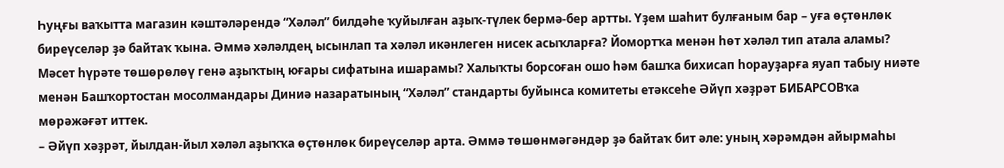Һуңғы ваҡытта магазин кәштәләрендә “Хәләл” билдәһе ҡуйылған аҙыҡ-түлек бермә-бер артты. Үҙем шаһит булғаным бар – уға өҫтөнлөк биреүселәр ҙә байтаҡ ҡына. Әммә хәләлдең ысынлап та хәләл икәнлеген нисек асыҡларға? Йомортҡа менән һөт хәләл тип атала аламы? Мәсет һүрәте төшөрөлөү генә аҙыҡтың юғары сифатына ишарамы? Халыҡты борсоған ошо һәм башҡа бихисап һорауҙарға яуап табыу ниәте менән Башҡортостан мосолмандары Диниә назаратының “Хәләл” стандарты буйынса комитеты етәксеһе Әйүп хәҙрәт БИБАРСОВҡа мөрәжәғәт иттек.
– Әйүп хәҙрәт, йылдан-йыл хәләл аҙыҡҡа өҫтөнлөк биреүселәр арта. Әммә төшөнмәгәндәр ҙә байтаҡ бит әле: уның хәрәмдән айырмаһы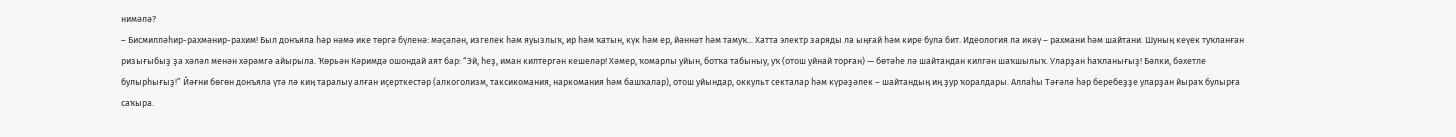нимәлә?
– Бисмилләһир-рахмәнир-рахим! Был донъяла һәр нәмә ике төргә бүленә: мәҫәлән, изгелек һәм яуызлыҡ, ир һәм ҡатын, күк һәм ер, йәннәт һәм тамуҡ... Хатта электр заряды ла ыңғай һәм кире була бит. Идеология ла икәү – рахмани һәм шайтани. Шуның кеүек туҡланған ризығыбыҙ ҙа хәләл менән хәрәмгә айырыла. Ҡөрьән Кәримдә ошондай аят бар: “Эй, һеҙ, иман килтергән кешеләр! Хәмер, ҡомарлы уйын, ботҡа табыныу, уҡ (отош уйнай торған) — бөтәһе лә шайтандан килгән шаҡшылыҡ. Уларҙан һаҡланығыҙ! Бәлки, бәхетле булырһығыҙ!” Йәғни бөгөн донъяла үтә лә киң таралыу алған иҫерткестәр (алкоголизм, таксикомания, наркомания һәм башҡалар), отош уйындар, оккульт секталар һәм күрәҙәлек – шайтандың иң ҙур ҡоралдары. Аллаһы Тәғәлә һәр беребеҙҙе уларҙан йыраҡ булырға саҡыра.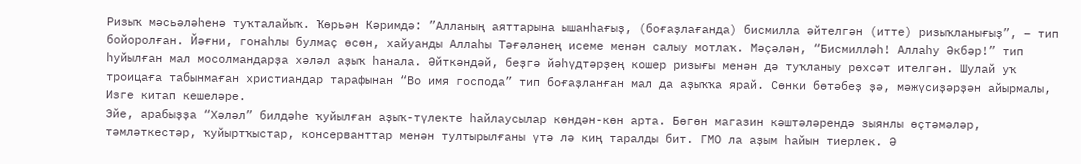Ризыҡ мәсьәләһенә туҡталайыҡ. Ҡөрьән Кәримдә: ”Алланың аяттарына ышанһағыҙ, (боғаҙлағанда) бисмилла әйтелгән (итте) ризыҡланығыҙ”, – тип бойоролған. Йәғни, гонаһлы булмаҫ өсөн, хайуанды Аллаһы Тәғәләнең исеме менән салыу мотлаҡ. Мәҫәлән, “Бисмилләһ! Аллаһу Әкбәр!” тип һуйылған мал мосолмандарҙа хәләл аҙыҡ һанала. Әйткәндәй, беҙгә йәһүдтәрҙең кошер ризығы менән дә туҡланыу рөхсәт ителгән. Шулай уҡ троицаға табынмаған христиандар тарафынан “Во имя господа” тип боғаҙланған мал да аҙыҡҡа ярай. Сөнки бөтәбеҙ ҙә, мәжүсиҙәрҙән айырмалы, Изге китап кешеләре.
Эйе, арабыҙҙа “Хәләл” билдәһе ҡуйылған аҙыҡ-түлекте һайлаусылар көндән-көн арта. Бөгөн магазин кәштәләрендә зыянлы өҫтәмәләр, тәмләткестәр, ҡуйыртҡыстар, консерванттар менән тултырылғаны үтә лә киң таралды бит. ГМО ла аҙым һайын тиерлек. Ә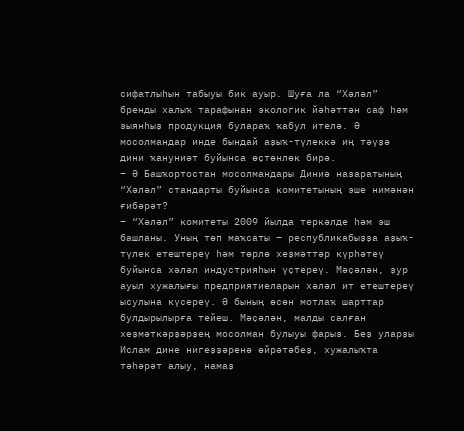сифатлыһын табыуы бик ауыр. Шуға ла “Хәләл” бренды халыҡ тарафынан экологик йәһәттән саф һәм зыянһыҙ продукция булараҡ ҡабул ителә. Ә мосолмандар инде бындай аҙыҡ-түлеккә иң тәүҙә дини ҡануниәт буйынса өҫтөнлөк бирә.
– Ә Башҡортостан мосолмандары Диниә назаратының “Хәләл” стандарты буйынса комитетының эше нимәнән ғибәрәт?
– “Хәләл” комитеты 2009 йылда теркәлде һәм эш башланы. Уның төп маҡсаты – республикабыҙҙа аҙыҡ-түлек етештереү һәм төрлө хеҙмәттәр күрһәтеү буйынса хәләл индустрияһын үҫтереү. Мәҫәлән, ҙур ауыл хужалығы предприятиеларын хәләл ит етештереү ысулына күсереү. Ә бының өсөн мотлаҡ шарттар булдырылырға тейеш. Мәҫәлән, малды салған хеҙмәткәрҙәрҙең мосолман булыуы фарыз. Беҙ уларҙы Ислам дине нигеҙҙәренә өйрәтәбеҙ, хужалыҡта тәһәрәт алыу, намаҙ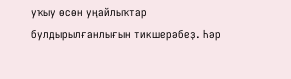уҡыу өсөн уңайлыҡтар булдырылғанлығын тикшерәбеҙ. Һәр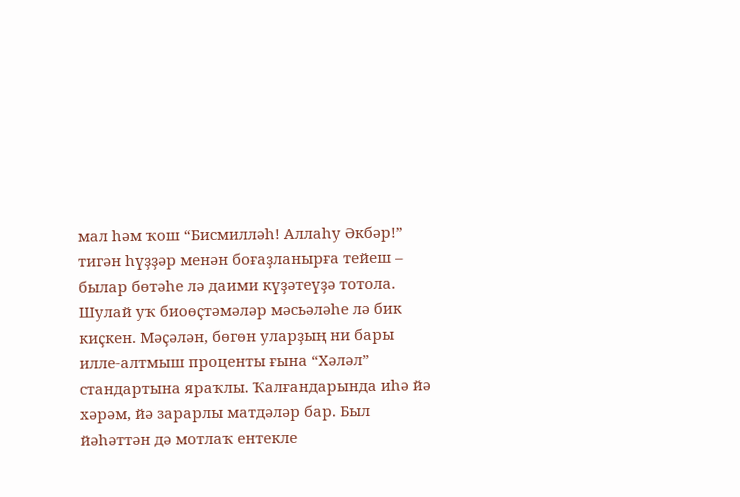мал һәм ҡош “Бисмилләһ! Аллаһу Әкбәр!” тигән һүҙҙәр менән боғаҙланырға тейеш – былар бөтәһе лә даими күҙәтеүҙә тотола.
Шулай уҡ биоөҫтәмәләр мәсьәләһе лә бик киҫкен. Мәҫәлән, бөгөн уларҙың ни бары илле-алтмыш проценты ғына “Хәләл” стандартына яраҡлы. Ҡалғандарында иһә йә хәрәм, йә зарарлы матдәләр бар. Был йәһәттән дә мотлаҡ ентекле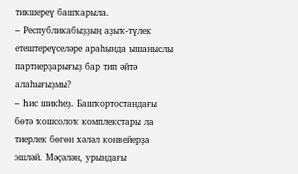тикшереү башҡарыла.
– Республикабыҙҙың аҙыҡ-түлек етештереүселәре араһында ышаныслы партнерҙарығыҙ бар тип әйтә алаһығыҙмы?
– Һис шикһеҙ. Башҡортостандағы бөтә ҡошсолоҡ комплекстары ла тиерлек бөгөн хәләл конвейерҙа эшләй. Мәҫәлән, урындағы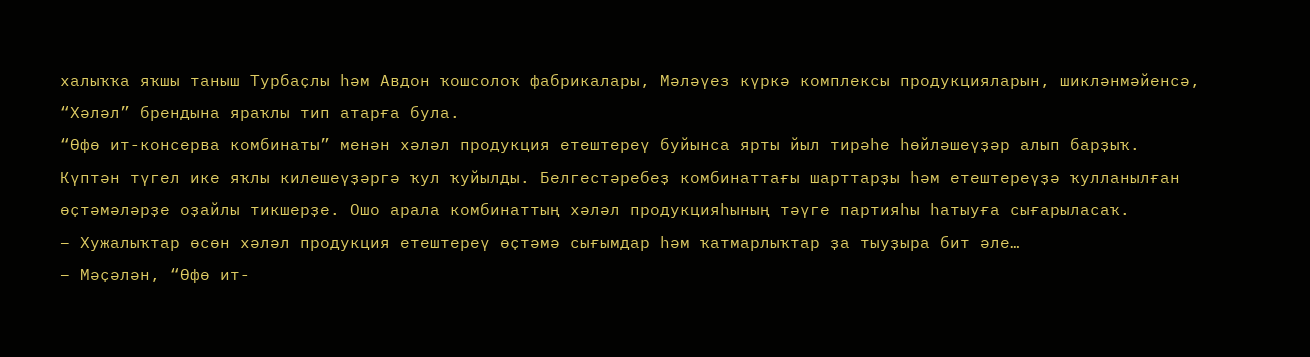халыҡҡа яҡшы таныш Турбаҫлы һәм Авдон ҡошсолоҡ фабрикалары, Мәләүез күркә комплексы продукцияларын, шикләнмәйенсә, “Хәләл” брендына яраҡлы тип атарға була.
“Өфө ит-консерва комбинаты” менән хәләл продукция етештереү буйынса ярты йыл тирәһе һөйләшеүҙәр алып барҙыҡ. Күптән түгел ике яҡлы килешеүҙәргә ҡул ҡуйылды. Белгестәребеҙ комбинаттағы шарттарҙы һәм етештереүҙә ҡулланылған өҫтәмәләрҙе оҙайлы тикшерҙе. Ошо арала комбинаттың хәләл продукцияһының тәүге партияһы һатыуға сығарыласаҡ.
– Хужалыҡтар өсөн хәләл продукция етештереү өҫтәмә сығымдар һәм ҡатмарлыҡтар ҙа тыуҙыра бит әле…
– Мәҫәлән, “Өфө ит-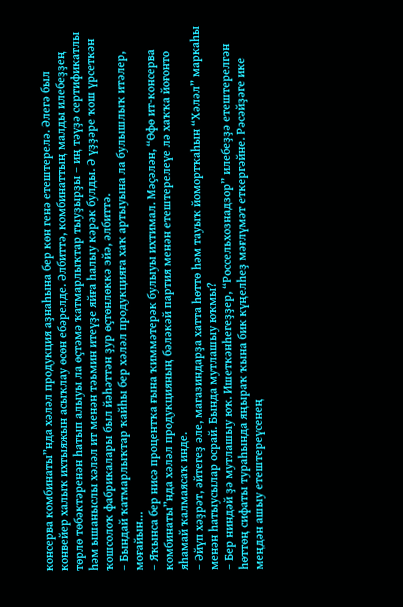консерва комбинаты”нда хәләл продукция аҙнаһына бер көн генә етештерелә. Әлегә был конвейер халыҡ ихтыяжын асыҡлау өсөн ебәрелде. Әлбиттә, комбинаттың малды илебеҙҙең төрлө төбәктәренән һатып алыуы ла өҫтәмә ҡатмарлыҡтар тыуҙырҙы – иң тәүҙә сертификатлы һәм ышаныслы хәләл ит менән тәьмин итеүҙе яйға һалыу кәрәк булды. Ә үҙҙәре ҡош үрсеткән ҡошсолоҡ фабрикалары был йәһәттән ҙур өҫтөнлөккә эйә, әлбиттә.
– Бындай ҡатмарлыҡтар ҡайһы бер хәләл продукцияға хаҡ артыуына ла булышлыҡ итәлер, моғайын…
– Яҡынса бер нисә процентҡа ғына ҡиммәтерәк булыуы ихтимал. Мәҫәлән, “Өфө ит-консерва комбинаты”нда хәләл продукцияның бәләкәй партия менән етештерелеүе лә хаҡҡа йоғонто яһамай ҡалмаясаҡ инде.
– Әйүп хәҙрәт, әйтегеҙ әле, магазиндарҙа хатта һөттө һәм тауыҡ йомортҡаһын “Хәләл” маркаһы менән һатыусылар осрай. Бында мутлашыу юҡмы?
– Бер ниндәй ҙә мутлашыу юҡ. Ишеткәнһегеҙҙер, “Россельхознадзор” илебеҙҙә етештерелгән һөттөң сифаты тураһында яңыраҡ ҡына бик күңелһеҙ мәғлүмәт еткергәйне. Рәсәйҙәге ике меңдән ашыу етештереүсенең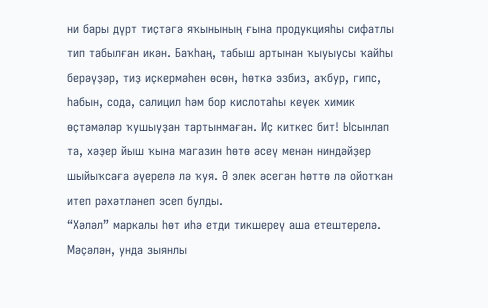ни бары дүрт тиҫтәгә яҡынының ғына продукцияһы сифатлы тип табылған икән. Баҡһаң, табыш артынан ҡыуыусы ҡайһы берәүҙәр, тиҙ иҫкермәһен өсөн, һөткә эзбиз, аҡбур, гипс, һабын, сода, салицил һәм бор кислотаһы кеүек химик өҫтәмәләр ҡушыуҙан тартынмаған. Иҫ киткес бит! Ысынлап та, хәҙер йыш ҡына магазин һөтө әсеү менән ниндәйҙер шыйыҡсаға әүерелә лә ҡуя. Ә элек әсегән һөттө лә ойотҡан итеп рәхәтләнеп эсеп булды.
“Хәләл” маркалы һөт иһә етди тикшереү аша етештерелә. Мәҫәлән, унда зыянлы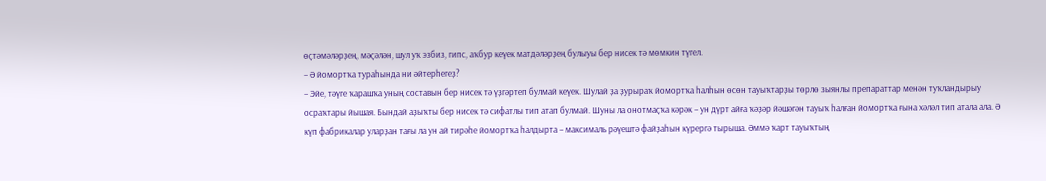өҫтәмәләрҙең, мәҫәлән, шул уҡ эзбиз, гипс, аҡбур кеүек матдәләрҙең булыуы бер нисек тә мөмкин түгел.
– Ә йомортҡа тураһында ни әйтерһегеҙ?
– Эйе, тәүге ҡарашҡа уның составын бер нисек тә үҙгәртеп булмай кеүек. Шулай ҙа ҙурыраҡ йомортҡа һалһын өсөн тауыҡтарҙы төрлө зыянлы препараттар менән туҡландырыу осраҡтары йышая. Бындай аҙыҡты бер нисек тә сифатлы тип атап булмай. Шуны ла онотмаҫҡа кәрәк – ун дүрт айға ҡәҙәр йәшәгән тауыҡ һалған йомортҡа ғына хәләл тип атала ала. Ә күп фабрикалар уларҙан тағы ла ун ай тирәһе йомортҡа һалдырта – максималь рәүештә файҙаһын күрергә тырыша. Әммә ҡарт тауыҡтың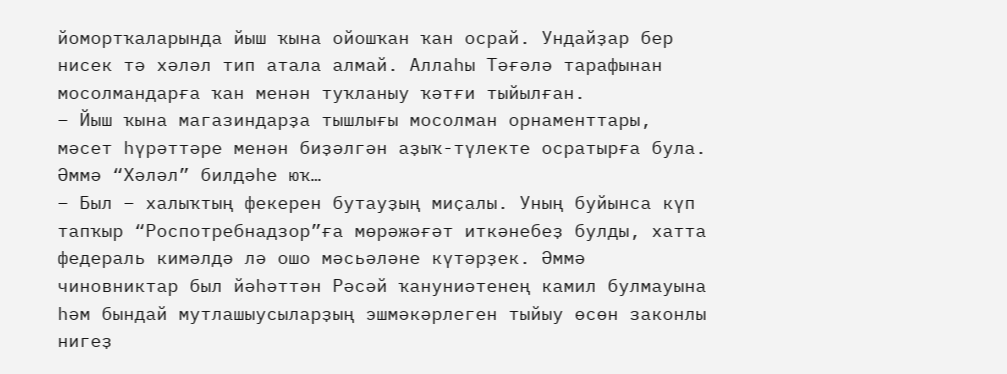йомортҡаларында йыш ҡына ойошҡан ҡан осрай. Ундайҙар бер нисек тә хәләл тип атала алмай. Аллаһы Тәғәлә тарафынан мосолмандарға ҡан менән туҡланыу ҡәтғи тыйылған.
– Йыш ҡына магазиндарҙа тышлығы мосолман орнаменттары, мәсет һүрәттәре менән биҙәлгән аҙыҡ-түлекте осратырға була. Әммә “Хәләл” билдәһе юҡ…
– Был – халыҡтың фекерен бутауҙың миҫалы. Уның буйынса күп тапҡыр “Роспотребнадзор”ға мөрәжәғәт иткәнебеҙ булды, хатта федераль кимәлдә лә ошо мәсьәләне күтәрҙек. Әммә чиновниктар был йәһәттән Рәсәй ҡануниәтенең камил булмауына һәм бындай мутлашыусыларҙың эшмәкәрлеген тыйыу өсөн законлы нигеҙ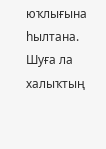юҡлығына һылтана. Шуға ла халыҡтың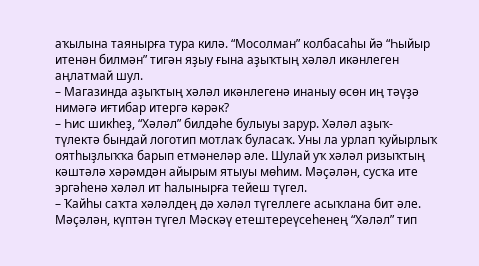аҡылына таянырға тура килә. “Мосолман” колбасаһы йә “Һыйыр итенән билмән” тигән яҙыу ғына аҙыҡтың хәләл икәнлеген аңлатмай шул.
– Магазинда аҙыҡтың хәләл икәнлегенә инаныу өсөн иң тәүҙә нимәгә иғтибар итергә кәрәк?
– Һис шикһеҙ, “Хәләл” билдәһе булыуы зарур. Хәләл аҙыҡ-түлектә бындай логотип мотлаҡ буласаҡ. Уны ла урлап ҡуйырлыҡ оятһыҙлыҡҡа барып етмәнеләр әле. Шулай уҡ хәләл ризыҡтың кәштәлә хәрәмдән айырым ятыуы мөһим. Мәҫәлән, сусҡа ите эргәһенә хәләл ит һалынырға тейеш түгел.
– Ҡайһы саҡта хәләлдең дә хәләл түгеллеге асыҡлана бит әле. Мәҫәлән, күптән түгел Мәскәү етештереүсеһенең “Хәләл” тип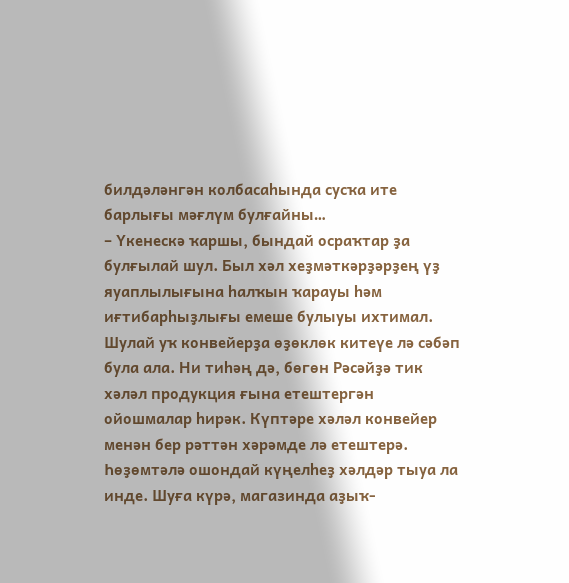билдәләнгән колбасаһында сусҡа ите барлығы мәғлүм булғайны…
– Үкенескә ҡаршы, бындай осраҡтар ҙа булғылай шул. Был хәл хеҙмәткәрҙәрҙең үҙ яуаплылығына һалҡын ҡарауы һәм иғтибарһыҙлығы емеше булыуы ихтимал. Шулай уҡ конвейерҙа өҙөклөк китеүе лә сәбәп була ала. Ни тиһәң дә, бөгөн Рәсәйҙә тик хәләл продукция ғына етештергән ойошмалар һирәк. Күптәре хәләл конвейер менән бер рәттән хәрәмде лә етештерә. Һөҙөмтәлә ошондай күңелһеҙ хәлдәр тыуа ла инде. Шуға күрә, магазинда аҙыҡ-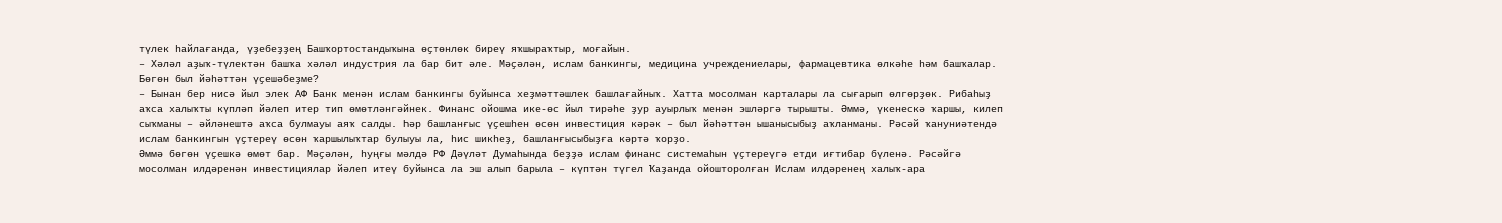түлек һайлағанда, үҙебеҙҙең Башҡортостандыҡына өҫтөнлөк биреү яҡшыраҡтыр, моғайын.
– Хәләл аҙыҡ-түлектән башҡа хәләл индустрия ла бар бит әле. Мәҫәлән, ислам банкингы, медицина учреждениелары, фармацевтика өлкәһе һәм башҡалар. Бөгөн был йәһәттән үҫешәбеҙме?
– Бынан бер нисә йыл элек АФ Банк менән ислам банкингы буйынса хеҙмәттәшлек башлағайныҡ. Хатта мосолман карталары ла сығарып өлгөрҙөк. Рибаһыҙ аҡса халыҡты күпләп йәлеп итер тип өмөтләнгәйнек. Финанс ойошма ике-өс йыл тирәһе ҙур ауырлыҡ менән эшләргә тырышты. Әммә, үкенескә ҡаршы, килеп сыҡманы – әйләнештә аҡса булмауы аяҡ салды. Һәр башланғыс үҫешһен өсөн инвестиция кәрәк – был йәһәттән ышанысыбыҙ аҡланманы. Рәсәй ҡануниәтендә ислам банкингын үҫтереү өсөн ҡаршылыҡтар булыуы ла, һис шикһеҙ, башланғысыбыҙға кәртә ҡорҙо.
Әммә бөгөн үҫешкә өмөт бар. Мәҫәлән, һуңғы мәлдә РФ Дәүләт Думаһында беҙҙә ислам финанс системаһын үҫтереүгә етди иғтибар бүленә. Рәсәйгә мосолман илдәренән инвестициялар йәлеп итеү буйынса ла эш алып барыла – күптән түгел Ҡаҙанда ойошторолған Ислам илдәренең халыҡ-ара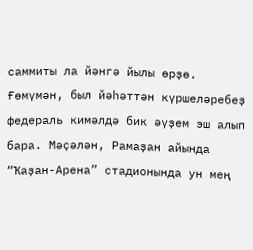саммиты ла йәнгә йылы өрҙө. Ғөмүмән, был йәһәттән күршеләребеҙ федераль кимәлдә бик әүҙем эш алып бара. Мәҫәлән, Рамаҙан айында “Ҡаҙан-Арена” стадионында ун мең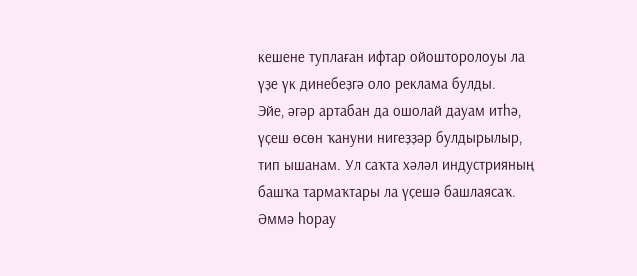кешене туплаған ифтар ойошторолоуы ла үҙе үк динебеҙгә оло реклама булды.
Эйе, әгәр артабан да ошолай дауам итһә, үҫеш өсөн ҡануни нигеҙҙәр булдырылыр, тип ышанам. Ул саҡта хәләл индустрияның башҡа тармаҡтары ла үҫешә башлаясаҡ. Әммә һорау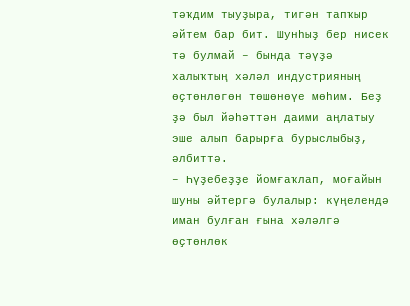тәҡдим тыуҙыра, тигән тапҡыр әйтем бар бит. Шунһыҙ бер нисек тә булмай – бында тәүҙә халыҡтың хәләл индустрияның өҫтөнлөгөн төшөнөүе мөһим. Беҙ ҙә был йәһәттән даими аңлатыу эше алып барырға бурыслыбыҙ, әлбиттә.
– Һүҙебеҙҙе йомғаҡлап, моғайын шуны әйтергә булалыр: күңелендә иман булған ғына хәләлгә өҫтөнлөк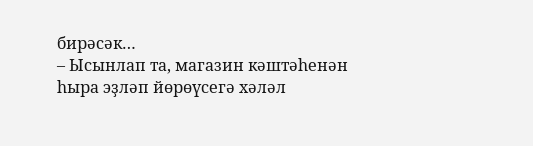бирәсәк…
– Ысынлап та, магазин кәштәһенән һыра эҙләп йөрөүсегә хәләл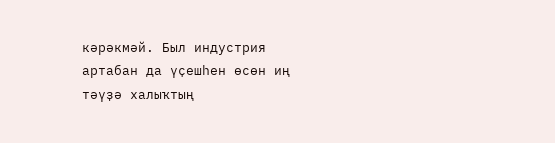кәрәкмәй. Был индустрия артабан да үҫешһен өсөн иң тәүҙә халыҡтың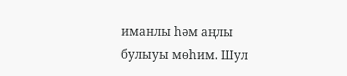иманлы һәм аңлы булыуы мөһим. Шул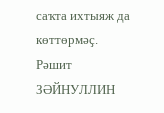саҡта ихтыяж да көттөрмәҫ.
Рәшит ЗӘЙНУЛЛИН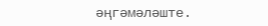әңгәмәләште.